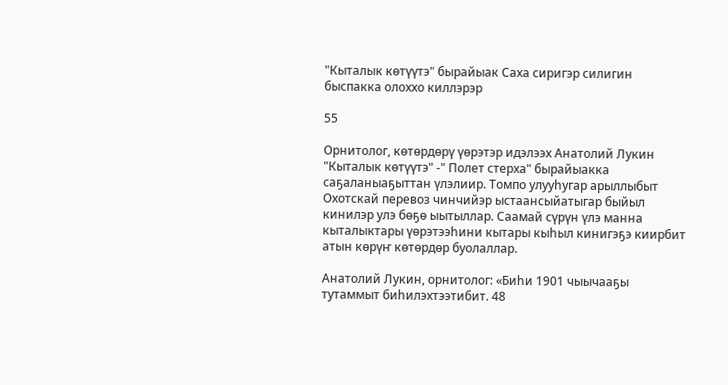"Кыталык көтүүтэ" бырайыак Саха сиригэр силигин быспакка олоххо киллэрэр

55

Орнитолог, көтөрдөрү үөрэтэр идэлээх Анатолий Лукин "Кыталык көтүүтэ" -" Полет стерха" бырайыакка саҕаланыаҕыттан үлэлиир. Томпо улууһугар арыллыбыт Охотскай перевоз чинчийэр ыстаансыйатыгар быйыл кинилэр улэ бөҕө ыытыллар. Саамай сүрүн үлэ манна кыталыктары үөрэтээһини кытары кыһыл кинигэҕэ киирбит атын көрүҥ көтөрдөр буолаллар.

Анатолий Лукин, орнитолог: «Биһи 1901 чыычааҕы тутаммыт биһилэхтээтибит. 48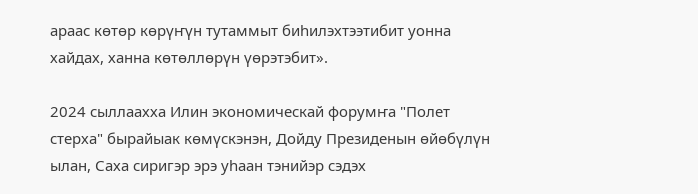араас көтөр көрүҥүн тутаммыт биһилэхтээтибит уонна хайдах, ханна көтөллөрүн үөрэтэбит».

2024 сыллаахха Илин экономическай форумҥа "Полет стерха" бырайыак көмүскэнэн, Дойду Президенын өйөбүлүн ылан, Саха сиригэр эрэ уһаан тэнийэр сэдэх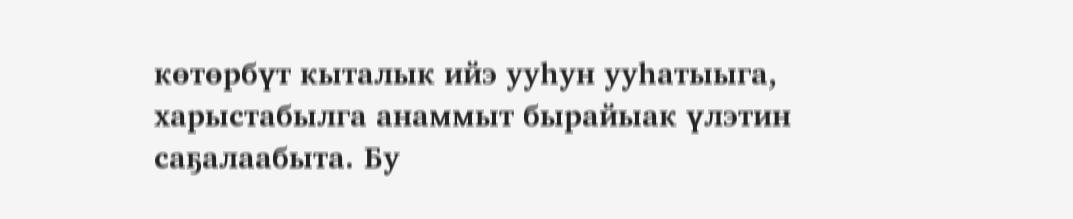көтөрбүт кыталык ийэ ууһун ууһатыыга, харыстабылга анаммыт бырайыак үлэтин саҕалаабыта. Бу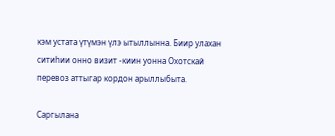кэм устата үтүмэн үлэ ытыллынна. Биир улахан ситиһии онно визит -киин уонна Охотскай перевоз аттыгар кордон арыллыбыта.

Саргылана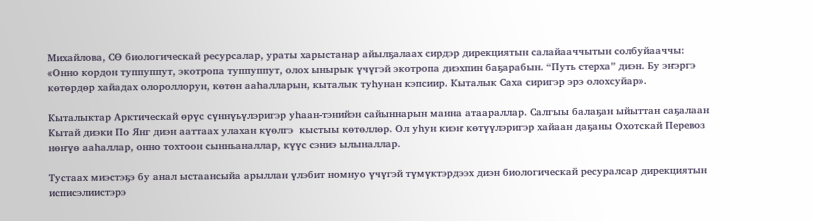Михайлова, СӨ биологическай ресурсалар, ураты харыстанар айылҕалаах сирдэр дирекциятын салайааччытын солбуйааччы: «Онно кордон туппуппут, экотропа туппуппут, олох ынырык үчүгэй экотропа диэхпин баҕарабын. “Путь стерха” диэн. Бу эҥэргэ көтөрдөр хайадах олороллорун, көтөн ааһалларын, кыталык туһунан кэпсиир. Кыталык Саха сиригэр эрэ олохсуйар».

Кыталыктар Арктическай өрүс сүннүьүлэригэр уһаан-тэнийэн сайыннарын манна атаараллар. Салгыы балаҕан ыйыттан саҕалаан Кытай диэки По Янг диэн ааттаах улахан күөлгэ  кыстыы көтөллөр. Ол уһун киэҥ көтүүлэригэр хайаан даҕаны Охотскай Перевоз нөҥүө ааһаллар, онно тохтоон сынньаналлар, күүс сэниэ ылыналлар.

Тустаах миэстэҕэ бу анал ыстаансыйа арыллан үлэбит номнуо үчүгэй түмүктэрдээх диэн биологическай ресуралсар дирекциятын исписэлиистэрэ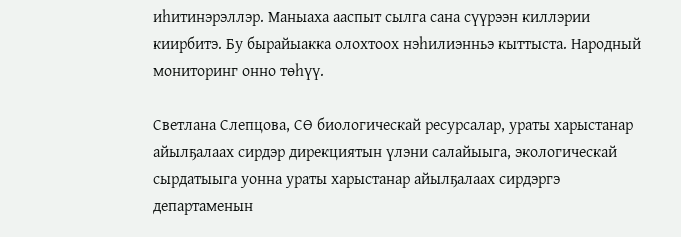иһитинэрэллэр. Маныаха ааспыт сылга сана сүүрээн киллэрии киирбитэ. Бу бырайыакка олохтоох нэһилиэнньэ кыттыста. Народный мониторинг онно төһүү.

Светлана Слепцова, СӨ биологическай ресурсалар, ураты харыстанар айылҕалаах сирдэр дирекциятын үлэни салайыыга, экологическай сырдатыыга уонна ураты харыстанар айылҕалаах сирдэргэ департаменын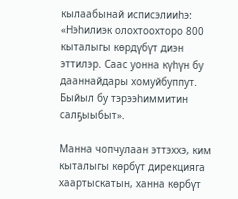кылаабынай исписэлииһэ: «Нэһилиэк олохтоохторо 800 кыталыгы көрдүбүт диэн эттилэр. Саас уонна күһүн бу дааннайдары хомуйбуппут. Быйыл бу тэрээһиммитин салҕыыбыт».

Манна чопчулаан эттэххэ, ким кыталыгы көрбүт дирекцияга хаартыскатын, ханна көрбүт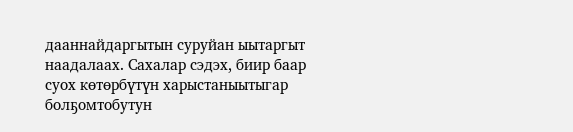дааннайдаргытын суруйан ыытаргыт наадалаах. Сахалар сэдэх, биир баар суох көтөрбүтүн харыстаныытыгар болҕомтобутун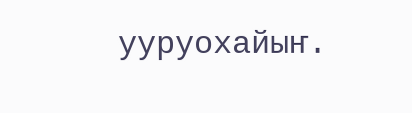ууруохайыҥ.